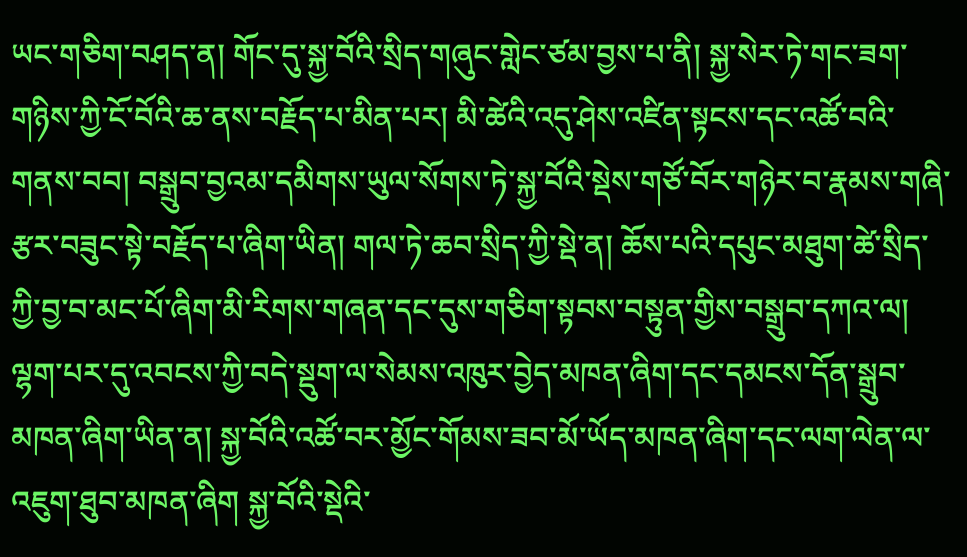ཡང་གཅིག་བཤད་ན། གོང་དུ་སྐྱ་བོའི་སྲིད་གཞུང་གླེང་ཙམ་བྱས་པ་ནི། སྐྱ་སེར་ཏེ་གང་ཟག་གཉིས་ཀྱི་ངོ་བོའི་ཆ་ནས་བརྗོད་པ་མིན་པར། མི་ཚེའི་འདུ་ཤེས་འཛིན་སྟངས་དང་འཚོ་བའི་གནས་བབ། བསྒྲུབ་བྱའམ་དམིགས་ཡུལ་སོགས་ཏེ་སྐྱ་བོའི་སྡེས་གཙོ་བོར་གཉེར་བ་རྣམས་གཞི་རྩར་བཟུང་སྟེ་བརྗོད་པ་ཞིག་ཡིན། གལ་ཏེ་ཆབ་སྲིད་ཀྱི་སྡེ་ན། ཆོས་པའི་དཔུང་མཐུག་ཚེ་སྲིད་ཀྱི་བྱ་བ་མང་པོ་ཞིག་མི་རིགས་གཞན་དང་དུས་གཅིག་སྟབས་བསྟུན་གྱིས་བསྒྲུབ་དཀའ་ལ། ལྷག་པར་དུ་འབངས་ཀྱི་བདེ་སྡུག་ལ་སེམས་འཁུར་བྱེད་མཁན་ཞིག་དང་དམངས་དོན་སྒྲུབ་མཁན་ཞིག་ཡིན་ན། སྐྱ་བོའི་འཚོ་བར་མྱོང་གོམས་ཟབ་མོ་ཡོད་མཁན་ཞིག་དང་ལག་ལེན་ལ་འཇུག་ཐུབ་མཁན་ཞིག སྐྱ་བོའི་སྡེའི་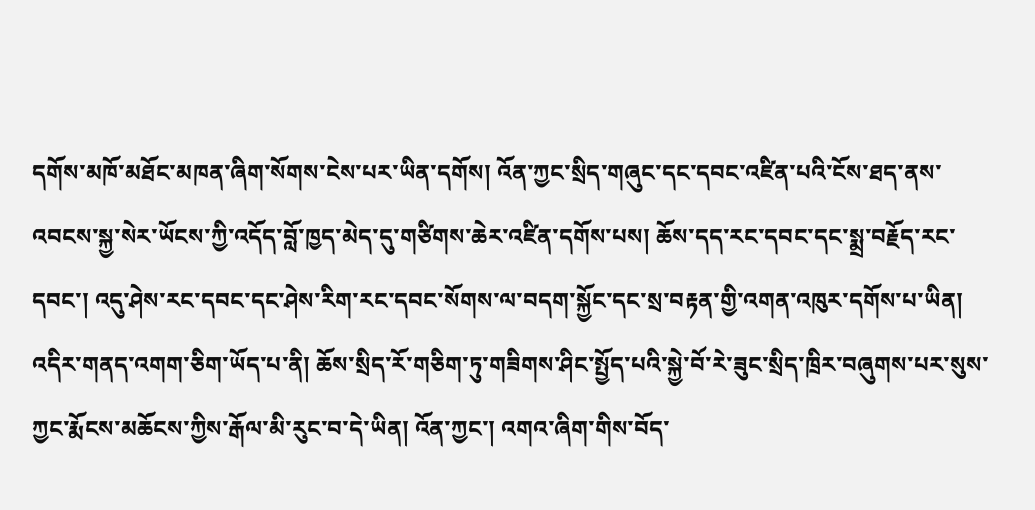དགོས་མཁོ་མཐོང་མཁན་ཞིག་སོགས་ངེས་པར་ཡིན་དགོས། འོན་ཀྱང་སྲིད་གཞུང་དང་དབང་འཛིན་པའི་ངོས་ཐད་ནས་འབངས་སྐྱ་སེར་ཡོངས་ཀྱི་འདོད་བློ་ཁྱད་མེད་དུ་གཙིགས་ཆེར་འཛིན་དགོས་པས། ཆོས་དད་རང་དབང་དང་སྨྲ་བརྗོད་རང་དབང་། འདུ་ཤེས་རང་དབང་དང་ཤེས་རིག་རང་དབང་སོགས་ལ་བདག་སྐྱོང་དང་སྲ་བརྟན་གྱི་འགན་འཁུར་དགོས་པ་ཡིན།
འདིར་གནད་འགག་ཅིག་ཡོད་པ་ནི། ཆོས་སྲིད་རོ་གཅིག་ཏུ་གཟིགས་ཤིང་སྤྱོད་པའི་སྐྱེ་བོ་རེ་ཟུང་སྲིད་ཁྲིར་བཞུགས་པར་སུས་ཀྱང་རྨོངས་མཆོངས་ཀྱིས་རྒོལ་མི་རུང་བ་དེ་ཡིན། འོན་ཀྱང་། འགའ་ཞིག་གིས་བོད་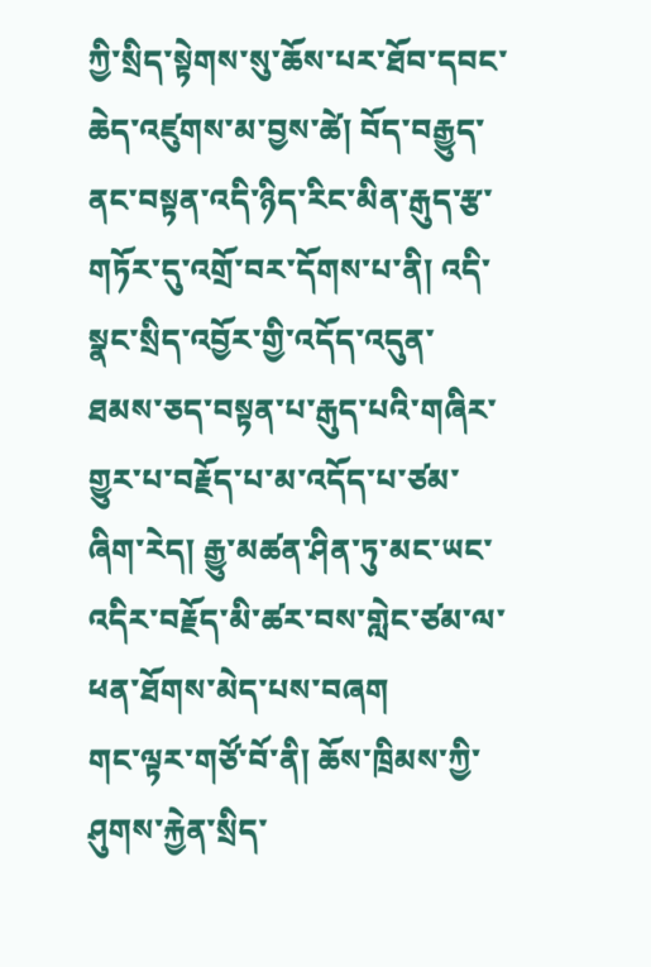ཀྱི་སྲིད་སྟེགས་སུ་ཆོས་པར་ཐོབ་དབང་ཆེད་འཛུགས་མ་བྱས་ཚེ། བོད་བརྒྱུད་ནང་བསྟན་འདི་ཉིད་རིང་མིན་རྒུད་རྩ་གཏོར་དུ་འགྲོ་བར་དོགས་པ་ནི། འདི་སྣང་སྲིད་འབྱོར་གྱི་འདོད་འདུན་ཐམས་ཅད་བསྟན་པ་རྒུད་པའི་གཞིར་གྱུར་པ་བརྗོད་པ་མ་འདོད་པ་ཙམ་ཞིག་རེད། རྒྱུ་མཚན་ཤིན་ཏུ་མང་ཡང་འདིར་བརྗོད་མི་ཚར་བས་གླེང་ཙམ་ལ་ཕན་ཐོགས་མེད་པས་བཞག
གང་ལྟར་གཙོ་བོ་ནི། ཆོས་ཁྲིམས་ཀྱི་ཤུགས་རྐྱེན་སྲིད་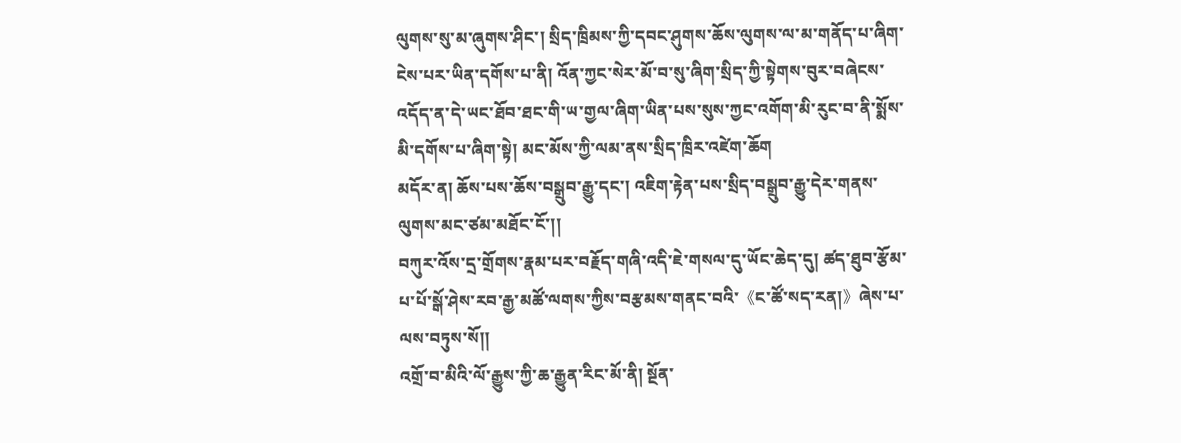ལུགས་སུ་མ་ཞུགས་ཤིང་། སྲིད་ཁྲིམས་ཀྱི་དབང་ཤུགས་ཆོས་ལུགས་ལ་མ་གནོད་པ་ཞིག་ངེས་པར་ཡིན་དགོས་པ་ནི། འོན་ཀྱང་སེར་མོ་བ་སུ་ཞིག་སྲིད་ཀྱི་སྟེགས་བུར་བཞེངས་འདོད་ན་དེ་ཡང་ཐོབ་ཐང་གི་ཡ་གྱལ་ཞིག་ཡིན་པས་སུས་ཀྱང་འགོག་མི་རུང་བ་ནི་སྨོས་མི་དགོས་པ་ཞིག་སྟེ། མང་མོས་ཀྱི་ལམ་ནས་སྲིད་ཁྲིར་འཛེག་ཆོག
མདོར་ན། ཆོས་པས་ཆོས་བསྒྲུབ་རྒྱུ་དང་། འཇིག་རྟེན་པས་སྲིད་བསྒྲུབ་རྒྱུ་དེར་གནས་ལུགས་མང་ཙམ་མཐོང་ངོ་།།
བཀུར་འོས་དྲ་གྲོགས་རྣམ་པར་བརྗོད་གཞི་འདི་ཇེ་གསལ་དུ་ཡོང་ཆེད་དུ། ཚད་ཐུབ་རྩོམ་པ་པོ་སྒོ་ཤེས་རབ་རྒྱ་མཚོ་ལགས་ཀྱིས་བརྩམས་གནང་བའི་《ང་ཚོ་སད་རན།》ཞེས་པ་ལས་བཏུས་སོ།།
འགྲོ་བ་མིའི་ལོ་རྒྱུས་ཀྱི་ཆ་རྒྱུན་རིང་མོ་ནི། སྔོན་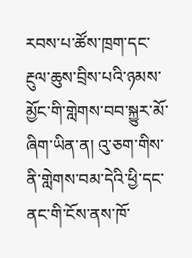རབས་པ་ཚོས་ཁྲག་དང་རྔུལ་ཆུས་བྲིས་པའི་ཉམས་མྱོང་གི་གླེགས་བབ་སྐྱུར་མོ་ཞིག་ཡིན་ན། འུ་ཅག་གིས་ནི་གླེགས་བམ་དེའི་ཕྱི་དང་ནང་གི་ངོས་ནས་ཁོ་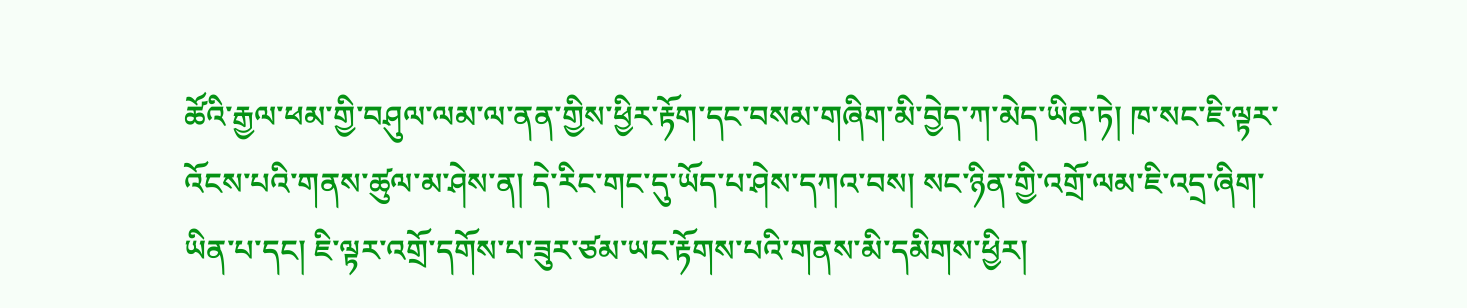ཚོའི་རྒྱལ་ཕམ་གྱི་བཤུལ་ལམ་ལ་ནན་གྱིས་ཕྱིར་རྟོག་དང་བསམ་གཞིག་མི་བྱེད་ཀ་མེད་ཡིན་ཏེ། ཁ་སང་ཇི་ལྟར་འོངས་པའི་གནས་ཚུལ་མ་ཤེས་ན། དེ་རིང་གང་དུ་ཡོད་པ་ཤེས་དཀའ་བས། སང་ཉིན་གྱི་འགྲོ་ལམ་ཇི་འདྲ་ཞིག་ཡིན་པ་དང། ཇི་ལྟར་འགྲོ་དགོས་པ་ཟུར་ཙམ་ཡང་རྟོགས་པའི་གནས་མི་དམིགས་ཕྱིར།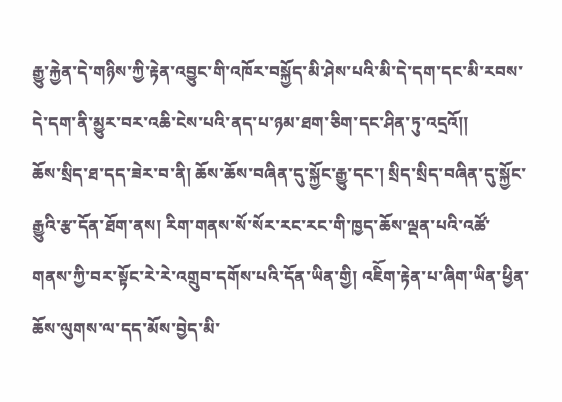རྒྱུ་རྐྱེན་དེ་གཉིས་ཀྱི་རྟེན་འབྱུང་གི་འཁོར་བསྐྱོད་མི་ཤེས་པའི་མི་དེ་དག་དང་མི་རབས་དེ་དག་ནི་མྱུར་བར་འཆི་ངེས་པའི་ནད་པ་ཉམ་ཐག་ཅིག་དང་ཤིན་ཏུ་འདྲའོ།།
ཆོས་སྲིད་ཐ་དད་ཟེར་བ་ནི། ཆོས་ཆོས་བཞིན་དུ་སྐྱོང་རྒྱུ་དང་། སྲིད་སྲིད་བཞིན་དུ་སྐྱོང་རྒྱུའི་རྩ་དོན་ཐོག་ནས། རིག་གནས་སོ་སོར་རང་རང་གི་ཁྱད་ཆོས་ལྡན་པའི་འཚོ་གནས་ཀྱི་བར་སྟོང་རེ་རེ་འགྲུབ་དགོས་པའི་དོན་ཡིན་གྱི། འཇིོག་རྟེན་པ་ཞིག་ཡིན་ཕྱིན་ཆོས་ལུགས་ལ་དད་མོས་བྱེད་མི་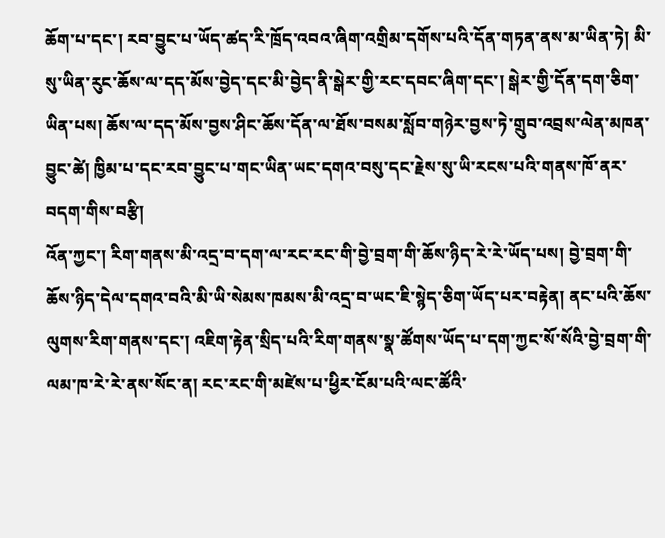ཆོག་པ་དང་། རབ་བྱུང་པ་ཡོད་ཚད་རི་ཁྲོད་འབའ་ཞིག་འགྲིམ་དགོས་པའི་དོན་གཏན་ནས་མ་ཡིན་ཏེ། མི་སུ་ཡིན་རུང་ཆོས་ལ་དད་མོས་བྱེད་དང་མི་བྱེད་ནི་སྒེར་གྱི་རང་དབང་ཞིག་དང་། སྒེར་གྱི་དོན་དག་ཅིག་ཡིན་པས། ཆོས་ལ་དད་མོས་བྱས་ཤིང་ཆོས་དོན་ལ་ཐོས་བསམ་སློབ་གཉེར་བྱས་ཏེ་གྲུབ་འབྲས་ལེན་མཁན་བྱུང་ཚེ། ཁྱིམ་པ་དང་རབ་བྱུང་པ་གང་ཡིན་ཡང་དགའ་བསུ་དང་རྗེས་སུ་ཡི་རངས་པའི་གནས་ཁོ་ནར་བདག་གིས་བརྩི།
འོན་ཀྱང་། རིག་གནས་མི་འདྲ་བ་དག་ལ་རང་རང་གི་བྱེ་བྲག་གི་ཆོས་ཉིད་རེ་རེ་ཡོད་པས། བྱེ་བྲག་གི་ཆོས་ཉིད་དེལ་དགའ་བའི་མི་ཡི་སེམས་ཁམས་མི་འདྲ་བ་ཡང་ཇི་སྙེད་ཅིག་ཡོད་པར་བརྟེན། ནང་པའི་ཆོས་ལུགས་རིག་གནས་དང་། འཇིག་རྟེན་སྲིད་པའི་རིག་གནས་སྣ་ཚོགས་ཡོད་པ་དག་ཀྱང་སོ་སོའི་བྱེ་བྲག་གི་ལམ་ཁ་རེ་རེ་ནས་སོང་ན། རང་རང་གི་མཛེས་པ་ཕྱིར་ངོམ་པའི་ལང་ཚོའི་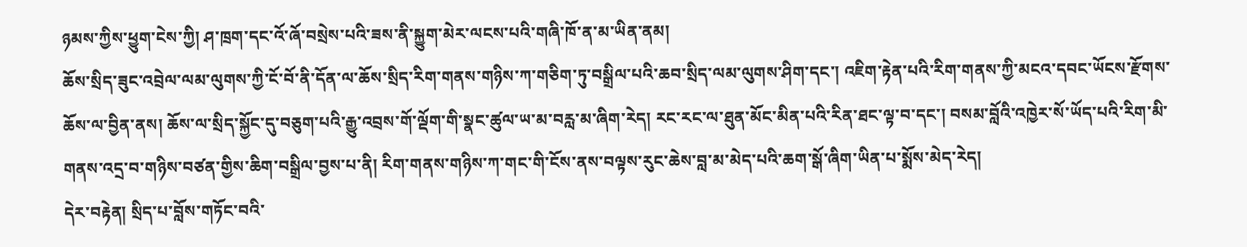ཉམས་ཀྱིས་ཕྱུག་ངེས་ཀྱི། ཤ་ཁྲག་དང་འོ་ཞོ་བསྲེས་པའི་ཟས་ནི་སྐྱུག་མེར་ལངས་པའི་གཞི་ཁོ་ན་མ་ཡིན་ནམ།
ཆོས་སྲིད་ཟུང་འབྲེལ་ལམ་ལུགས་ཀྱི་ངོ་བོ་ནི་དོན་ལ་ཆོས་སྲིད་རིག་གནས་གཉིས་ཀ་གཅིག་ཏུ་བསྒྲིལ་པའི་ཆབ་སྲིད་ལམ་ལུགས་ཤིག་དང་། འཇིག་རྟེན་པའི་རིག་གནས་ཀྱི་མངའ་དབང་ཡོངས་རྫོགས་ཆོས་ལ་བྱིན་ནས། ཆོས་ལ་སྲིད་སྐྱོང་དུ་བཅུག་པའི་རྒྱུ་འབྲས་གོ་ལྡོག་གི་སྣང་ཚུལ་ཡ་མ་བརླ་མ་ཞིག་རེད། རང་རང་ལ་ཐུན་མོང་མིན་པའི་རིན་ཐང་ལྟ་བ་དང་། བསམ་བློའི་འཁྱེར་སོ་ཡོད་པའི་རིག་མི་གནས་འདྲ་བ་གཉིས་བཙན་གྱིས་ཆིག་བསྒྲིལ་བྱས་པ་ནི། རིག་གནས་གཉིས་ཀ་གང་གི་ངོས་ནས་བལྟས་རུང་ཆེས་བླ་མ་མེད་པའི་ཆག་སྒོ་ཞིག་ཡིན་པ་སྨོས་མེད་རེད།
དེར་བརྟེན། སྲིད་པ་བློས་གཏོང་བའི་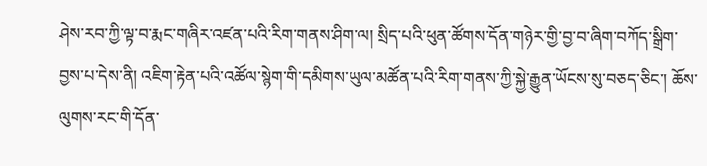ཤེས་རབ་ཀྱི་ལྟ་བ་རྨང་གཞིར་འཛན་པའི་རིག་གནས་ཤིག་ལ། སྲིད་པའི་ཕུན་ཚོགས་དོན་གཉེར་གྱི་བྱ་བ་ཞིག་བཀོད་སྒྲིག་བྱས་པ་དེས་ནི། འཇིག་རྟེན་པའི་འཚོལ་སྙེག་གི་དམིགས་ཡུལ་མཚོན་པའི་རིག་གནས་ཀྱི་སྐྱེ་རྒྱུན་ཡོངས་སུ་བཅད་ཅིང་། ཆོས་ལུགས་རང་གི་དོན་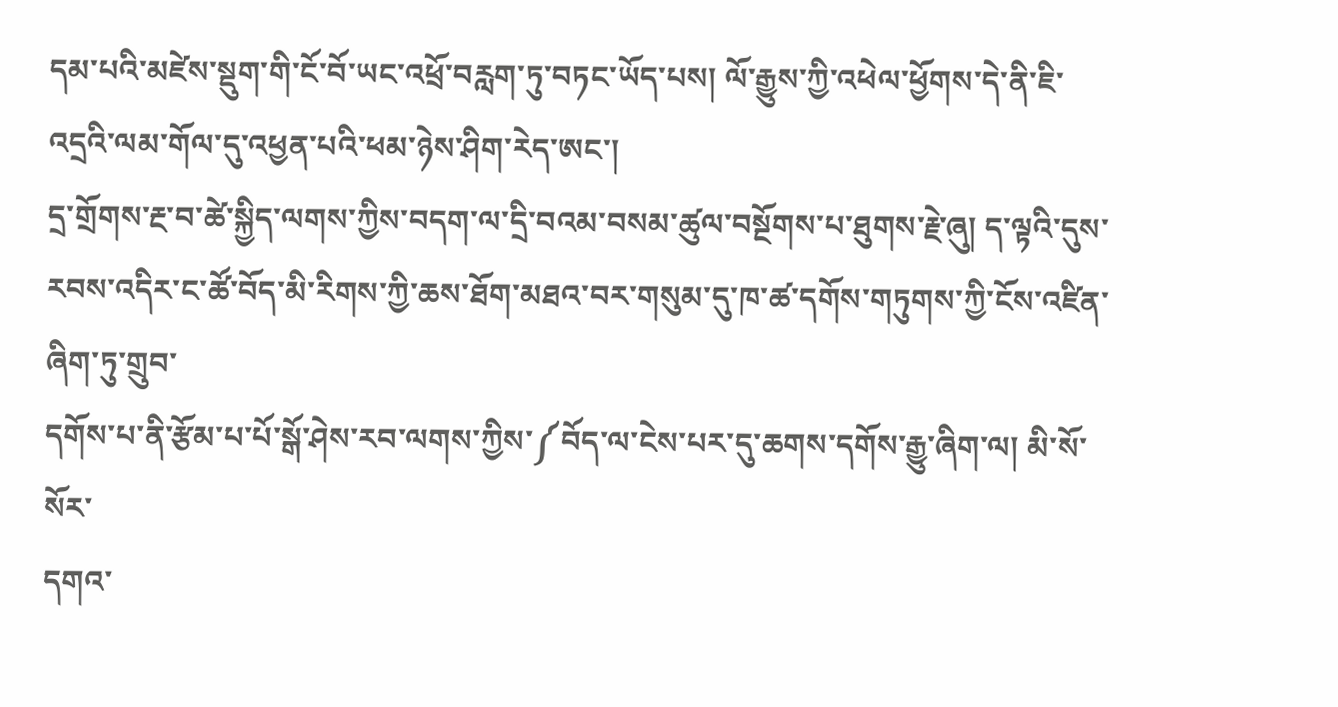དམ་པའི་མཛེས་སྡུག་གི་ངོ་བོ་ཡང་འཕྲོ་བརླག་ཏུ་བཏང་ཡོད་པས། ལོ་རྒྱུས་ཀྱི་འཕེལ་ཕྱོགས་དེ་ནི་ཇི་འདྲའི་ལམ་གོལ་དུ་འཕྱན་པའི་ཕམ་ཉེས་ཤིག་རེད་ཨང་།
དྲ་གྲོགས་རྔ་བ་ཚེ་སྐྱིད་ལགས་ཀྱིས་བདག་ལ་དྲི་བའམ་བསམ་ཚུལ་བསྔོགས་པ་ཐུགས་རྗེ་ཞུ། ད་ལྟའི་དུས་རབས་འདིར་ང་ཚོ་བོད་མི་རིགས་ཀྱི་ཆས་ཐོག་མཐའ་བར་གསུམ་དུ་ཁ་ཚ་དགོས་གཏུགས་ཀྱི་ངོས་འཛིན་ཞིག་ཏུ་གྲུབ་
དགོས་པ་ནི་རྩོམ་པ་པོ་སྒོ་ཤེས་རབ་ལགས་ཀྱིས་༼བོད་ལ་ངེས་པར་དུ་ཆགས་དགོས་རྒྱུ་ཞིག་ལ། མི་སོ་སོར་
དགའ་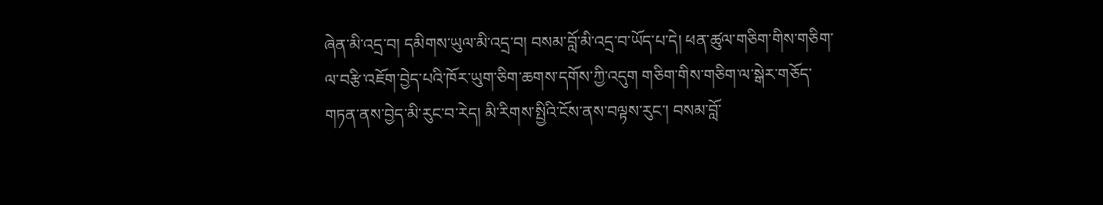ཞེན་མི་འདྲ་བ། དམིགས་ཡུལ་མི་འདྲ་བ། བསམ་བློ་མི་འདྲ་བ་ཡོད་པ་དེ། ཕན་ཚུལ་གཅིག་གིས་གཅིག་ལ་བརྩི་འཇོག་བྱེད་པའི་ཁོར་ཡུག་ཅིག་ཆགས་དགོས་ཀྱི་འདུག གཅིག་གིས་གཅིག་ལ་སྒེར་གཅོད་གཏན་ནས་བྱེད་མི་རུང་བ་རེད། མི་རིགས་སྤྱིའི་ངོས་ནས་བལྟས་རུང་། བསམ་བློ་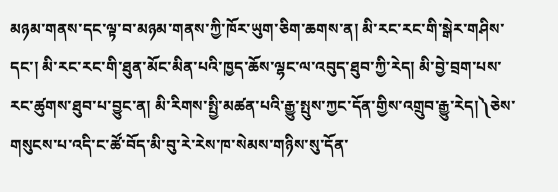མཉམ་གནས་དང་ལྟ་བ་མཉམ་གནས་ཀྱི་ཁོར་ཡུག་ཅིག་ཆགས་ན། མི་རང་རང་གི་སྒེར་གཤིས་དང་། མི་རང་རང་གི་ཐུན་མོང་མིན་པའི་ཁྱད་ཆོས་ལྷང་ལ་འབུད་ཐུབ་ཀྱི་རེད། མི་བྱེ་བྲག་པས་རང་ཚུགས་ཐུབ་པ་བྱུང་ན། མི་རིགས་སྤྱི་མཚན་པའི་རྒྱུ་སྤུས་ཀྱང་དོན་གྱིས་འགྲུབ་རྒྱུ་རེད།༽ཅེས་གསུངས་པ་འདི་ང་ཚོ་བོད་མི་བུ་རེ་རེས་ཁ་སེམས་གཉིས་སུ་དོན་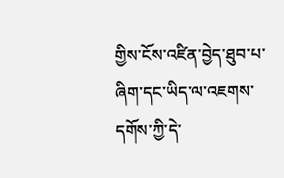གྱིས་ངོས་འཛིན་བྱེད་ཐུབ་པ་ཞིག་དང་ཡིད་ལ་འཇགས་དགོས་ཀྱི་དེ་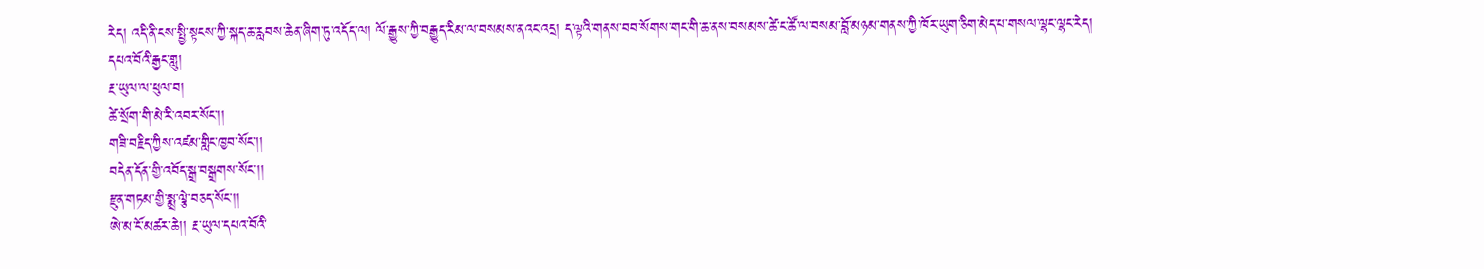རེད། འདི་ནི་ངས་སྤྱི་སྟངས་ཀྱི་སྐད་ཆ་རླབས་ཆེན་ཞིག་ཏུ་འདོད་ལ། ལོ་རྒྱུས་ཀྱི་བརྒྱུད་རིམ་ལ་བསམས་ནའང་འདྲ། ད་ལྟའི་གནས་བབ་སོགས་གང་གི་ཆ་ནས་བསམས་ཚེ་ང་ཚོ་ལ་བསམ་བློ་མཉམ་གནས་ཀྱི་ཁོར་ཡུག་ཅིག་མེད་པ་གསལ་ལྷང་ལྷང་རེད།
དཔའ་བོའི་རྒྱང་གླུ།
རྔ་ཡུལ་ལ་ཕུལ་བ།
ཚེ་སྲོག་གི་མེ་རི་འབར་སོང་།།
གཟི་བརྗིད་ཀྱིས་འཛམ་གླིང་ཁྱབ་སོང་།།
བདེན་དོན་གྱི་འབོད་སྒྲ་བསྒྲགས་སོང་།།
རྫུན་གཏམ་གྱི་སྨྲ་ལྕེ་བཅད་སོང་།།
ཨེ་མ་ངོ་མཚར་ཆེ།། རྔ་ཡུལ་དཔའ་བོའི་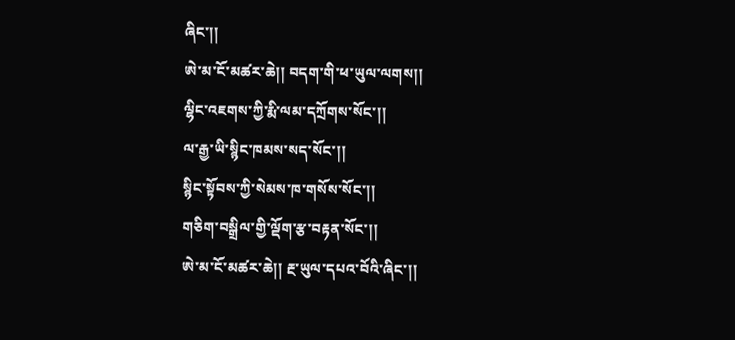ཞིང་།།
ཨེ་མ་ངོ་མཚར་ཆེ།། བདག་གི་ཕ་ཡུལ་ལགས།།
ལྷིང་འཇགས་ཀྱི་རྨི་ལམ་དཀྲོགས་སོང་།།
ལ་རྒྱ་ཡི་སྙིང་ཁམས་སད་སོང་།།
སྙིང་སྟོབས་ཀྱི་སེམས་ཁ་གསོས་སོང་།།
གཅིག་བསྒྲིལ་གྱི་ལྡོག་རྩ་བརྟན་སོང་།།
ཨེ་མ་ངོ་མཚར་ཆེ།། རྔ་ཡུལ་དཔའ་བོའི་ཞིང་།།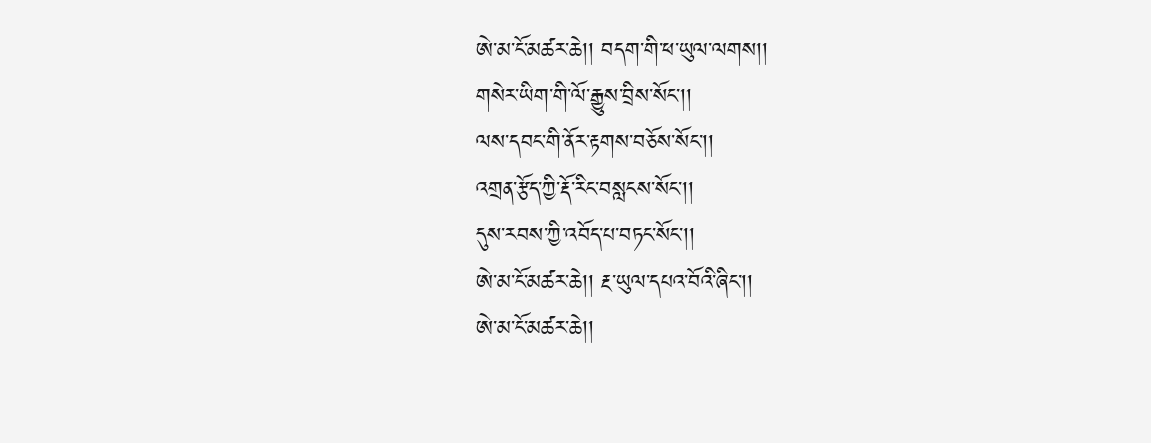ཨེ་མ་ངོ་མཚར་ཆེ།། བདག་གི་ཕ་ཡུལ་ལགས།།
གསེར་ཡིག་གི་ལོ་རྒྱུས་བྲིས་སོང་།།
ལས་དབང་གི་ནོར་རྟགས་བཅོས་སོང་།།
འགྲན་རྩོད་ཀྱི་རྡོ་རིང་བསླངས་སོང་།།
དུས་རབས་ཀྱི་འབོད་པ་བཏང་སོང་།།
ཨེ་མ་ངོ་མཚར་ཆེ།། རྔ་ཡུལ་དཔའ་བོའི་ཞིང་།།
ཨེ་མ་ངོ་མཚར་ཆེ།།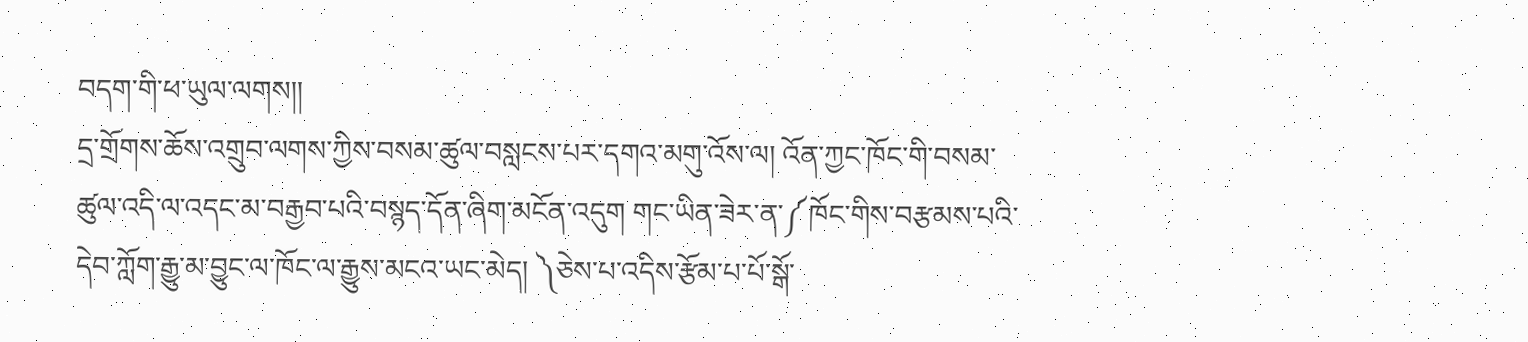བདག་གི་ཕ་ཡུལ་ལགས།།
དྲ་གྲོགས་ཆོས་འགྲུབ་ལགས་ཀྱིས་བསམ་ཚུལ་བསླངས་པར་དགའ་མགུ་འོས་ལ། འོན་ཀྱང་ཁོང་གི་བསམ་ཚུལ་འདི་ལ་འདང་མ་བརྒྱབ་པའི་བསྙད་དོན་ཞིག་མངོན་འདུག གང་ཡིན་ཟེར་ན་༼ཁོང་གིས་བརྩམས་པའི་དེབ་ཀློག་རྒྱུ་མ་བྱུང་ལ་ཁོང་ལ་རྒྱུས་མངའ་ཡང་མེད། ༽ཅེས་པ་འདིས་རྩོམ་པ་པོ་སྒོ་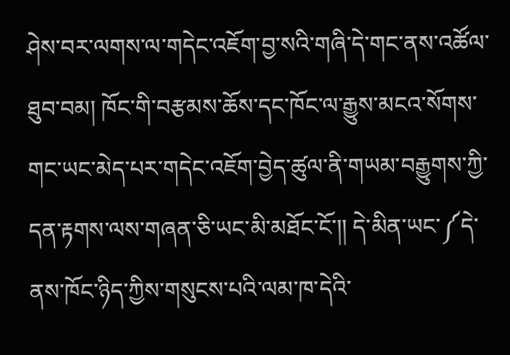ཤེས་བར་ལགས་ལ་གདེང་འཇོག་བྱ་སའི་གཞི་དེ་གང་ནས་འཚོལ་ཐུབ་བམ། ཁོང་གི་བརྩམས་ཆོས་དང་ཁོང་ལ་རྒྱུས་མངའ་སོགས་གང་ཡང་མེད་པར་གདེང་འཇོག་བྱེད་ཚུལ་ནི་གཡམ་བརྒྱུགས་ཀྱི་དན་རྟགས་ལས་གཞན་ཅི་ཡང་མི་མཐོང་ངོ་།། དེ་མིན་ཡང་༼དེ་ནས་ཁོང་ཉིད་ཀྱིས་གསུངས་པའི་ལམ་ཁ་དེའི་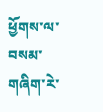ཕྱོགས་ལ་བསམ་གཞིག་རེ་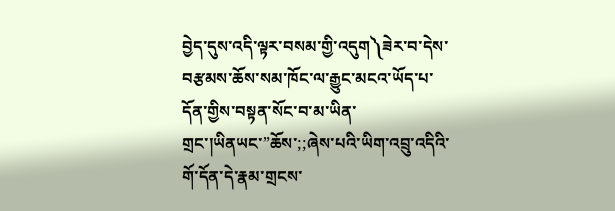བྱེད་དུས་འདི་ལྟར་བསམ་གྱི་འདུག༽ཟེར་བ་དེས་བརྩམས་ཆོས་སམ་ཁོང་ལ་རྒྱུང་མངའ་ཡོད་པ་དོན་གྱིས་བསྟན་སོང་བ་མ་ཡིན་གྲང་།ཡིནཡང་”ཆོས་;;ཞེས་པའི་ཡིག་འབྲུ་འདིའི་གོ་དོན་དེ་རྣམ་གྲངས་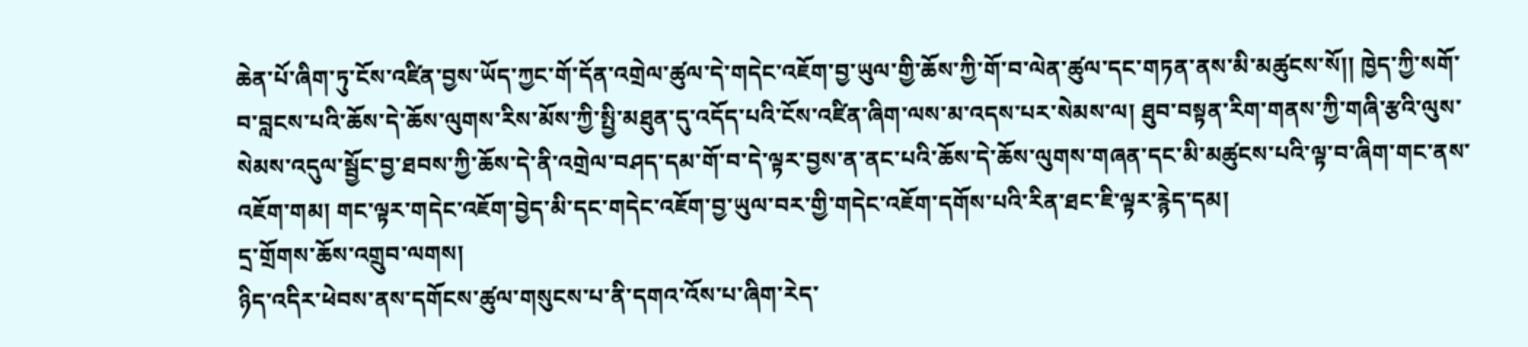ཆེན་པོ་ཞིག་ཏུ་ངོས་འཛིན་བྱས་ཡོད་ཀྱང་གོ་དོན་འགྲེལ་ཚུལ་དེ་གདེང་འཇོག་བྱ་ཡུལ་གྱི་ཆོས་ཀྱི་གོ་བ་ལེན་ཚུལ་དང་གཏན་ནས་མི་མཚུངས་སོ།། ཁྱེད་ཀྱི་སགོ་བ་བླངས་པའི་ཆོས་དེ་ཆོས་ལུགས་རིས་མོས་ཀྱི་སྤྱི་མཐུན་དུ་འདོད་པའི་ངོས་འཛིན་ཞིག་ལས་མ་འདས་པར་སེམས་ལ། ཐུབ་བསྟན་རིག་གནས་ཀྱི་གཞི་རྩའི་ལུས་སེམས་འདུལ་སྦྱོང་བྱ་ཐབས་ཀྱི་ཆོས་དེ་ནི་འགྲེལ་བཤད་དམ་གོ་བ་དེ་ལྟར་བྱས་ན་ནང་པའི་ཆོས་དེ་ཆོས་ལུགས་གཞན་དང་མི་མཚུངས་པའི་ལྟ་བ་ཞིག་གང་ནས་འཇོག་གམ། གང་ལྟར་གདེང་འཇོག་བྱེད་མི་དང་གདེང་འཇོག་བྱ་ཡུལ་བར་གྱི་གདེང་འཇོག་དགོས་པའི་རིན་ཐང་ཇི་ལྟར་རྙེད་དམ།
དྲ་གྲོགས་ཆོས་འགྲུབ་ལགས།
ཉིད་འདིར་ཕེབས་ནས་དགོངས་ཚུལ་གསུངས་པ་ནི་དགའ་འོས་པ་ཞིག་རེད་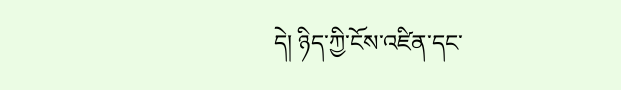དེ། ཉིད་ཀྱི་ངོས་འཛིན་དང་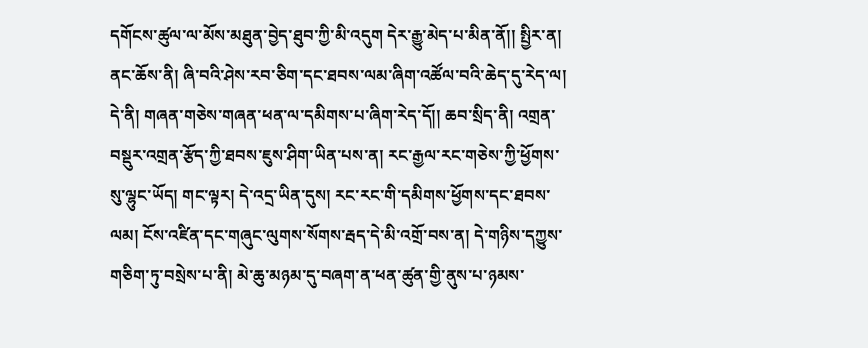དགོངས་ཚུལ་ལ་མོས་མཐུན་བྱེད་ཐུབ་ཀྱི་མི་འདུག དེར་རྒྱུ་མེད་པ་མིན་ནོ།། སྤྱིར་ན། ནང་ཆོས་ནི། ཞི་བའི་ཤེས་རབ་ཅིག་དང་ཐབས་ལམ་ཞིག་འཚོལ་བའི་ཆེད་དུ་རེད་ལ། དེ་ནི། གཞན་གཅེས་གཞན་ཕན་ལ་དམིགས་པ་ཞིག་རེད་དོ།། ཆབ་སྲིད་ནི། འགྲན་བསྡུར་འགྲན་རྩོད་ཀྱི་ཐབས་ཇུས་ཤིག་ཡིན་པས་ན། རང་རྒྱལ་རང་གཅེས་ཀྱི་ཕྱོགས་སུ་ལྷུང་ཡོད། གང་ལྟར། དེ་འདྲ་ཡིན་དུས། རང་རང་གི་དམིགས་ཕྱོགས་དང་ཐབས་ལམ། ངོས་འཛིན་དང་གཞུང་ལུགས་སོགས་རྦད་དེ་མི་འགྲོ་བས་ན། དེ་གཉིས་དཀྱུས་གཅིག་ཏུ་བསྲེས་པ་ནི། མེ་ཆུ་མཉམ་དུ་བཞག་ན་ཕན་ཚུན་གྱི་ནུས་པ་ཉམས་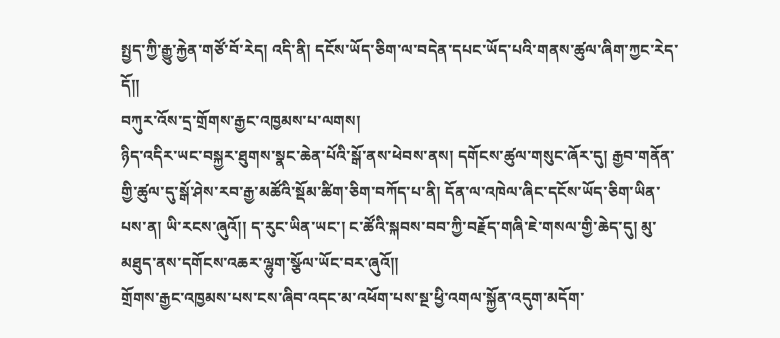སྤྱད་ཀྱི་རྒྱུ་རྐྱེན་གཙོ་བོ་རེད། འདི་ནི། དངོས་ཡོད་ཅིག་ལ་བདེན་དཔང་ཡོད་པའི་གནས་ཚུལ་ཞིག་ཀྱང་རེད་དོ།།
བཀུར་འོས་དྲ་གྲོགས་རྒྱང་འཁྱམས་པ་ལགས།
ཉིད་འདིར་ཡང་བསྐྱར་ཐུགས་སྣང་ཆེན་པོའི་སྒོ་ནས་ཕེབས་ནས། དགོངས་ཚུལ་གསུང་ཞོར་དུ། རྒྱབ་གནོན་གྱི་ཚུལ་དུ་སྒོ་ཤེས་རབ་རྒྱ་མཚོའི་སྡོམ་ཚིག་ཅིག་བཀོད་པ་ནི། དོན་ལ་འཁེལ་ཞིང་དངོས་ཡོད་ཅིག་ཡིན་པས་ན། ཡི་རངས་ཞུའོ།། ད་རུང་ཡིན་ཡང་། ང་ཚོའི་སྐབས་བབ་ཀྱི་བརྗོད་གཞི་ཇེ་གསལ་གྱི་ཆེད་དུ། མུ་མཐུད་ནས་དགོངས་འཆར་ལྷུག་སྩོལ་ཡོང་བར་ཞུའོ།།
གྲོགས་རྒྱང་འཁྱམས་པས་ངས་ཞིབ་འདང་མ་འཕོག་པས་སྔ་ཕྱི་འགལ་སྐྱོན་འདུག་མདོག་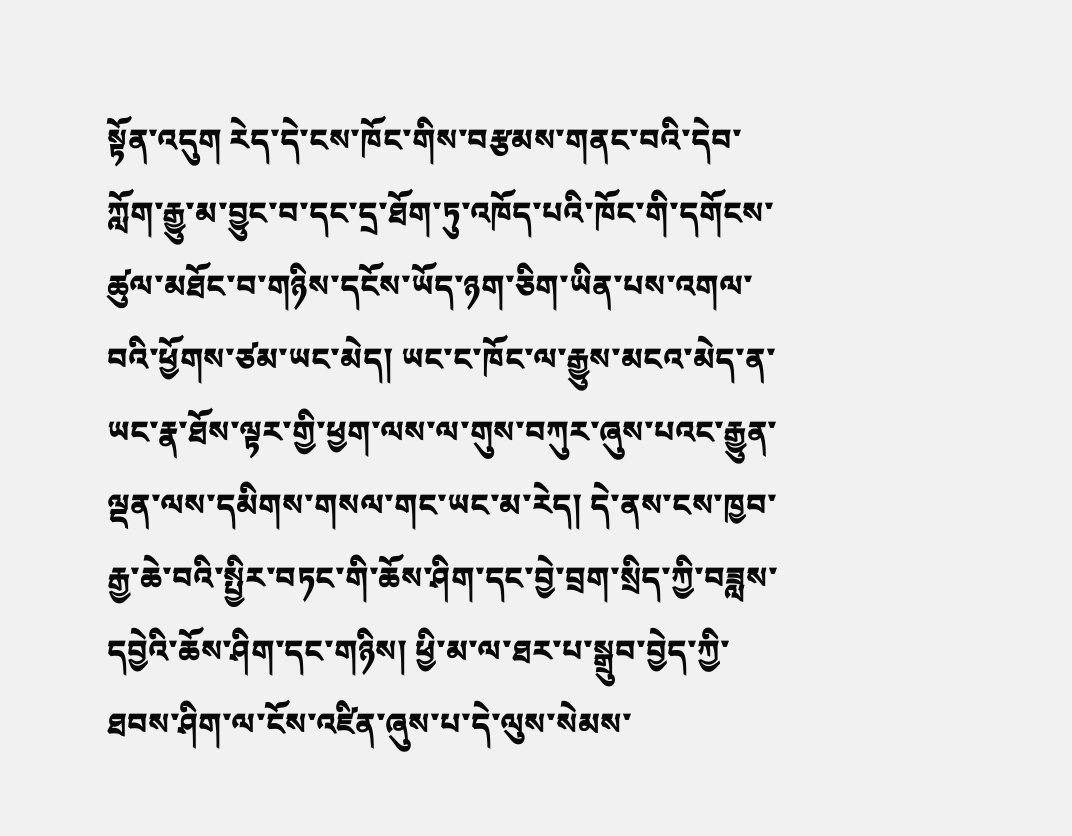སྟོན་འདུག རེད་དེ་ངས་ཁོང་གིས་བརྩམས་གནང་བའི་དེབ་ཀློག་རྒྱུ་མ་བྱུང་བ་དང་དྲ་ཐོག་ཏུ་འཁོད་པའི་ཁོང་གི་དགོངས་ཚུལ་མཐོང་བ་གཉིས་དངོས་ཡོད་ཉག་ཅིག་ཡིན་པས་འགལ་བའི་ཕྱོགས་ཙམ་ཡང་མེད། ཡང་ང་ཁོང་ལ་རྒྱུས་མངའ་མེད་ན་ཡང་རྣ་ཐོས་ལྟར་གྱི་ཕྱག་ལས་ལ་གུས་བཀུར་ཞུས་པའང་རྒྱུན་ལྡན་ལས་དམིགས་གསལ་གང་ཡང་མ་རེད། དེ་ནས་ངས་ཁྱབ་རྒྱ་ཆེ་བའི་སྤྱིར་བཏང་གི་ཆོས་ཤིག་དང་བྱེ་བྲག་སྲིད་ཀྱི་བཟླས་དབྱེའི་ཆོས་ཤིག་དང་གཉིས། ཕྱི་མ་ལ་ཐར་པ་སྒྲུབ་བྱེད་ཀྱི་ཐབས་ཤིག་ལ་ངོས་འཛིན་ཞུས་པ་དེ་ལུས་སེམས་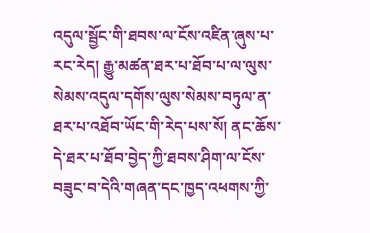འདུལ་སྦྱོང་གི་ཐབས་ལ་ངོས་འཛིན་ཞུས་པ་རང་རེད། རྒྱུ་མཚན་ཐར་པ་ཐོབ་པ་ལ་ལུས་སེམས་འདུལ་དགོས་ལུས་སེམས་བཏུལ་ན་ཐར་པ་འཐོབ་ཡོང་གི་རེད་པས་སོ། ནང་ཆོས་དེ་ཐར་པ་ཐོབ་བྱེད་ཀྱི་ཐབས་ཤིག་ལ་ངོས་བཟུང་བ་དེའི་གཞན་དང་ཁྱད་འཕགས་ཀྱི་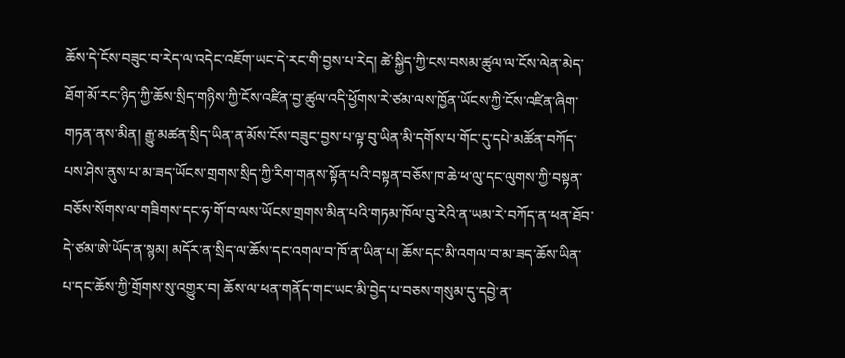ཆོས་དེ་ངོས་བཟུང་བ་རེད་ལ་འདེང་འཇོག་ཡང་དེ་རང་གི་བྱས་པ་རེད། ཚེ་སྐྱིད་ཀྱི་ངས་བསམ་ཚུལ་ལ་ངོས་ལེན་མེད་ཐོག་མོ་རང་ཉིད་ཀྱི་ཆོས་སྲིད་གཉིས་ཀྱི་ངོས་འཛིན་བྱ་ཚུལ་འདི་ཕྱོགས་རེ་ཙམ་ལས་ཁྱོན་ཡོངས་ཀྱི་ངོས་འཛིན་ཞིག་གཏན་ནས་མིན། རྒྱུ་མཚན་སྲིད་ཡིན་ན་མོས་ངོས་བཟུང་བྱས་པ་ལྟ་བུ་ཡིན་མི་དགོས་པ་གོང་དུ་དཔེ་མཚོན་བཀོད་པས་ཤེས་ནུས་པ་མ་ཟད་ཡོངས་གྲགས་སྲིད་ཀྱི་རིག་གནས་སྟོན་པའི་བསྟན་བཅོས་ཁ་ཆེ་ཕ་ལུ་དང་ལུགས་ཀྱི་བསྟན་བཅོས་སོགས་ལ་གཟིགས་དང་ཧ་གོ་བ་ལས་ཡོངས་གྲགས་མིན་པའི་གཏམ་ཁོལ་བུ་རེའི་ན་ཡམ་རེ་བཀོད་ན་ཕན་ཐོབ་དེ་ཙམ་ཨེ་ཡོད་ན་སྙམ། མདོར་ན་སྲིད་ལ་ཆོས་དང་འགལ་བ་ཁོ་ན་ཡིན་པ། ཆོས་དང་མི་འགལ་བ་མ་ཟད་ཆོས་ཡིན་པ་དང་ཆོས་ཀྱི་གྲོགས་སུ་འགྱུར་བ། ཆོས་ལ་ཕན་གནོད་གང་ཡང་མི་བྱེད་པ་བཅས་གསུམ་དུ་དབྱེ་ན་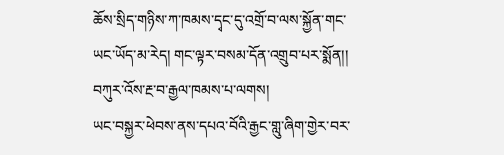ཆོས་སྲིད་གཉིས་ཀ་ཁམས་དྭང་དུ་འགྲོ་བ་ལས་སྐྱོན་གང་ཡང་ཡོད་མ་རེད། གང་ལྟར་བསམ་དོན་འགྲུབ་པར་སྨོན།།
བཀུར་འོས་རྔ་བ་རྒྱལ་ཁམས་པ་ལགས།
ཡང་བསྐྱར་ཕེབས་ནས་དཔའ་བོའི་རྒྱང་གླུ་ཞིག་གྱེར་བར་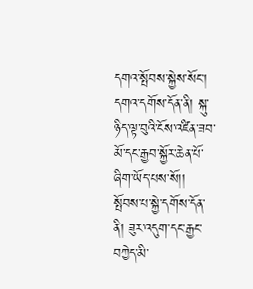དགའ་སྤོབས་སྐྱེས་སོང་། དགའ་དགོས་དོན་ནི། སྐུ་ཉིད་ལྟ་བུའི་ངོས་འཛིན་ཟབ་མོ་དང་རྒྱབ་སྐྱོར་ཆེན་པོ་ཞིག་ཡོད་པས་སོ།། སྤོབས་པ་སྐྱེ་དགོས་དོན་ནི། ཟུར་འདུག་དང་རྒྱང་བཀྱེད་མི་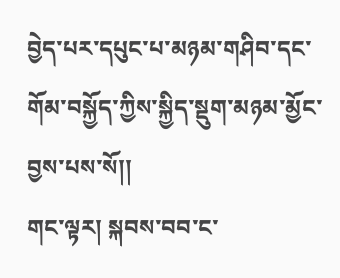བྱེད་པར་དཔུང་པ་མཉམ་གཤིབ་དང་གོམ་བསྐྱོད་ཀྱིས་སྐྱིད་སྡུག་མཉམ་མྱོང་བྱས་པས་སོ།།
གང་ལྟར། སྐབས་བབ་ང་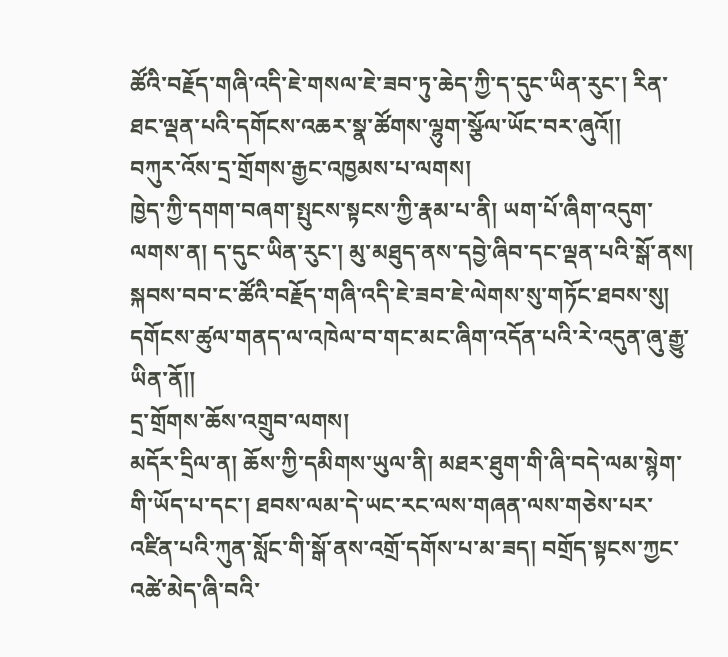ཚོའི་བརྗོད་གཞི་འདི་ཇེ་གསལ་ཇེ་ཟབ་ཏུ་ཆེད་ཀྱི་ད་དུང་ཡིན་རུང་། རིན་ཐང་ལྡན་པའི་དགོངས་འཆར་སྣ་ཚོགས་ལྷུག་སྩོལ་ཡོང་བར་ཞུའོ།།
བཀུར་འོས་དྲ་གྲོགས་རྒྱང་འཁྱམས་པ་ལགས།
ཁྱེད་ཀྱི་དགག་བཞག་སྤུངས་སྟངས་ཀྱི་རྣམ་པ་ནི། ཡག་པོ་ཞིག་འདུག་ལགས་ན། ད་དུང་ཡིན་རུང་། མུ་མཐུད་ནས་དབྱེ་ཞིབ་དང་ལྡན་པའི་སྒོ་ནས། སྐབས་བབ་ང་ཚོའི་བརྗོད་གཞི་འདི་ཇེ་ཟབ་ཇེ་ལེགས་སུ་གཏོང་ཐབས་སུ། དགོངས་ཚུལ་གནད་ལ་འཁེལ་བ་གང་མང་ཞིག་འདོན་པའི་རེ་འདུན་ཞུ་རྒྱུ་ཡིན་ནོ།།
དྲ་གྲོགས་ཆོས་འགྲུབ་ལགས།
མདོར་དྲིལ་ན། ཆོས་ཀྱི་དམིགས་ཡུལ་ནི། མཐར་ཐུག་གི་ཞི་བདེ་ལམ་སྙེག་གི་ཡོད་པ་དང་། ཐབས་ལམ་དེ་ཡང་རང་ལས་གཞན་ལས་གཅེས་པར་འཛིན་པའི་ཀུན་སློང་གི་སྒོ་ནས་འགྲོ་དགོས་པ་མ་ཟད། བགྲོད་སྟངས་ཀྱང་འཚེ་མེད་ཞི་བའི་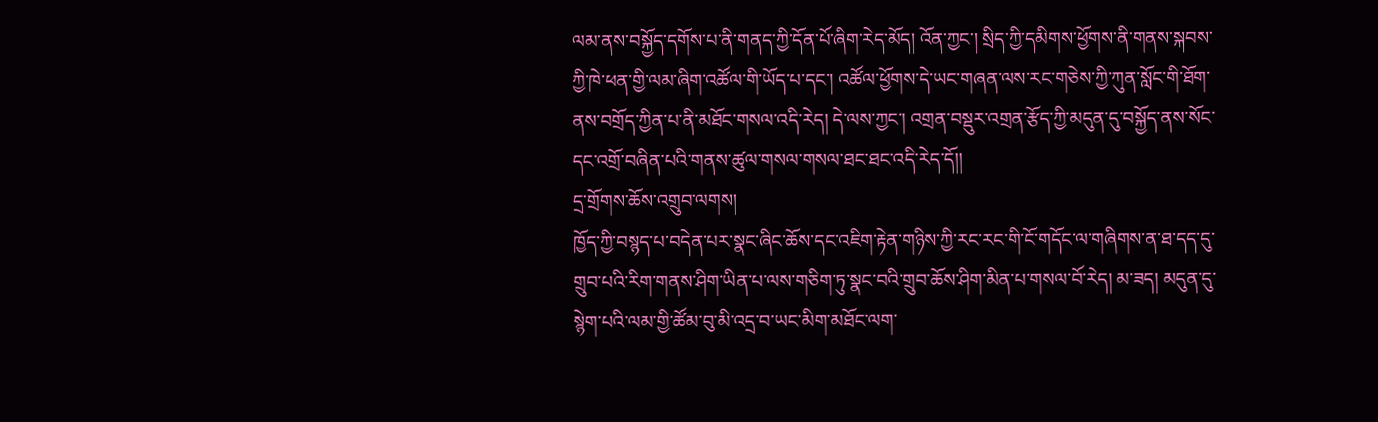ལམ་ནས་བསྐྱོད་དགོས་པ་ནི་གནད་ཀྱི་དོན་པོ་ཞིག་རེད་མོད། འོན་ཀྱང་། སྲིད་ཀྱི་དམིགས་ཕྱོགས་ནི་གནས་སྐབས་ཀྱི་ཁེ་ཕན་གྱི་ལམ་ཞིག་འཚོལ་གི་ཡོད་པ་དང་། འཚོལ་ཕྱོགས་དེ་ཡང་གཞན་ལས་རང་གཅེས་ཀྱི་ཀུན་སློང་གི་ཐོག་ནས་བགྲོད་ཀྱིན་པ་ནི་མཐོང་གསལ་འདི་རེད། དེ་ལས་ཀྱང་། འགྲན་བསྡུར་འགྲན་རྩོད་ཀྱི་མདུན་དུ་བསྐྱོད་ནས་སོང་དང་འགྲོ་བཞིན་པའི་གནས་ཚུལ་གསལ་གསལ་ཐང་ཐང་འདི་རེད་དོ།།
དྲ་གྲོགས་ཆོས་འགྲུབ་ལགས།
ཁྱོད་ཀྱི་བསྙད་པ་བདེན་པར་སྣང་ཞིང་ཆོས་དང་འཇིག་རྟེན་གཉིས་ཀྱི་རང་རང་གི་ངོ་གདོང་ལ་གཞིགས་ན་ཐ་དད་དུ་གྲུབ་པའི་རིག་གནས་ཤིག་ཡིན་པ་ལས་གཅིག་ཏུ་སྣང་བའི་གྲུབ་ཆོས་ཤིག་མིན་པ་གསལ་བོ་རེད། མ་ཟད། མདུན་དུ་སྙེག་པའི་ལམ་གྱི་ཚོམ་བུ་མི་འདྲ་བ་ཡང་མིག་མཐོང་ལག་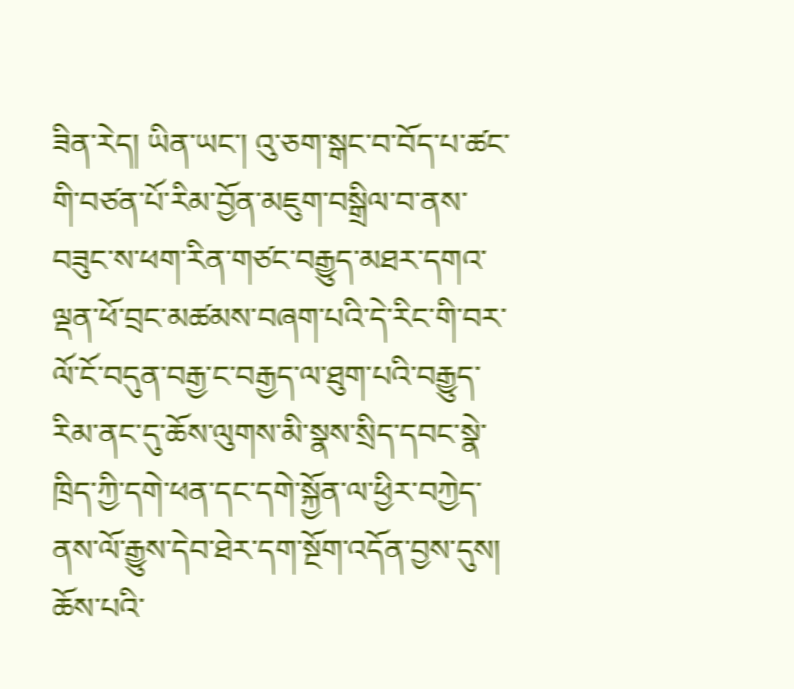ཟིན་རེད། ཡིན་ཡང་། འུ་ཅག་སྒང་བ་བོད་པ་ཚང་གི་བཙན་པོ་རིམ་བྱོན་མཇུག་བསྒྲིལ་བ་ནས་བཟུང་ས་ཕག་རིན་གཙང་བརྒྱུད་མཐར་དགའ་ལྡན་ཕོ་བྲང་མཚམས་བཞག་པའི་དེ་རིང་གི་བར་ལོ་ངོ་བདུན་བརྒྱ་ང་བརྒྱད་ལ་ཐུག་པའི་བརྒྱུད་རིམ་ནང་དུ་ཆོས་ལུགས་མི་སྣས་སྲིད་དབང་སྣེ་ཁྲིད་ཀྱི་དགེ་ཕན་དང་དགེ་སྐྱོན་ལ་ཕྱིར་བཀྱེད་ནས་ལོ་རྒྱུས་དེབ་ཐེར་དག་སྔོག་འདོན་བྱས་དུས། ཆོས་པའི་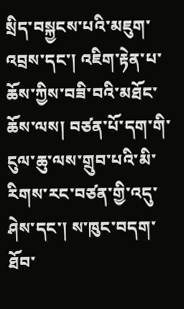སྲིད་བསྐྱངས་པའི་མཇུག་འབྲས་དང་། འཇིག་རྟེན་པ་ཆོས་ཀྱིས་བཟི་བའི་མཐོང་ཆོས་ལས། བཙན་པོ་དག་གི་ངུལ་ཆུ་ལས་གྲུབ་པའི་མི་རིགས་རང་བཙན་གྱི་འདུ་ཤེས་དང་། ས་ཁུང་བདག་ཐོབ་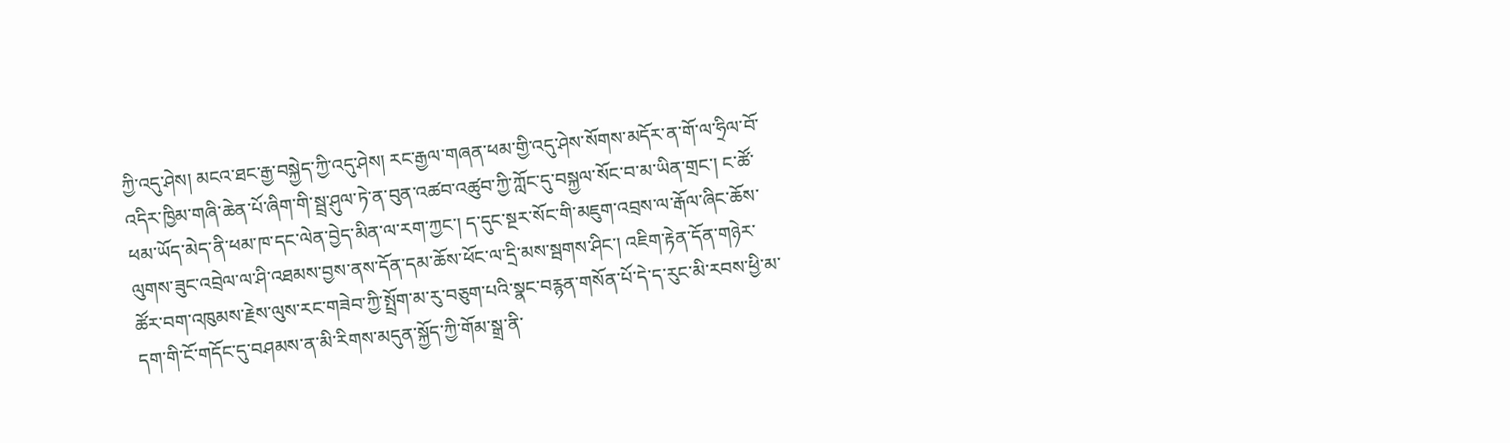ཀྱི་འདུ་ཤེས། མངའ་ཐང་རྒྱ་བསྐྱེད་ཀྱི་འདུ་ཤེས། རང་རྒྱལ་གཞན་ཕམ་གྱི་འདུ་ཤེས་སོགས་མདོར་ན་གོ་ལ་ཧྲིལ་བོ་འདིར་ཁྱིམ་གཞི་ཆེན་པོ་ཞིག་གི་སྦྲ་ཤུལ་ཏེ་ན་བུན་འཚབ་འཚུབ་ཀྱི་ཀློང་དུ་བསྐྱལ་སོང་བ་མ་ཡིན་གྲང་། ང་ཚོ་ཕམ་ཡོད་མེད་ནི་ཕམ་ཁ་དང་ལེན་བྱེད་མིན་ལ་རག་ཀྱང་། ད་དུང་སྔར་སོང་གི་མཇུག་འབྲས་ལ་རྒོལ་ཞིང་ཆོས་ལུགས་ཟུང་འབྲེལ་ལ་ཤི་འཐམས་བྱས་ནས་དོན་དམ་ཆོས་ཕོང་ལ་དྲི་མས་སྦགས་ཤིང་། འཇིག་རྟེན་དོན་གཉེར་ཚོར་བག་འཁུམས་རྗེས་ལུས་རང་གཟེབ་ཀྱི་སྤྲོག་མ་རུ་བཅུག་པའི་སྣང་བརྙན་གསོན་པོ་དེ་ད་རུང་མི་རབས་ཕྱི་མ་དག་གི་ངོ་གདོང་དུ་བཤམས་ན་མི་རིགས་མདུན་སྐྱོད་ཀྱི་གོམ་སྒྲ་ནི་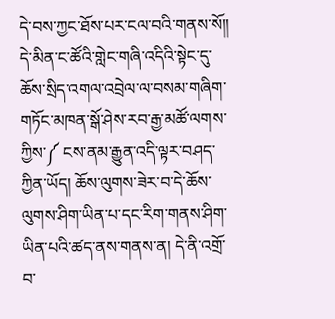དེ་བས་ཀྱང་ཐོས་པར་ངལ་བའི་གནས་སོ།། དེ་མིན་ང་ཚོའི་གླེང་གཞི་འདིའི་སྟེང་དུ་ཆོས་སྲིད་འགལ་འབྲེལ་ལ་བསམ་གཞིག་གཏོང་མཁན་སྒོ་ཤེས་རབ་རྒྱ་མཚོ་ལགས་ཀྱིས་༼ ངས་ནམ་རྒྱུན་འདི་ལྟར་བཤད་ཀྱིན་ཡོད། ཆོས་ལུགས་ཟེར་བ་དེ་ཆོས་ལུགས་ཤིག་ཡིན་པ་དང་རིག་གནས་ཤིག་ཡིན་པའི་ཚད་ནས་གནས་ན། དེ་ནི་འགྲོ་བ་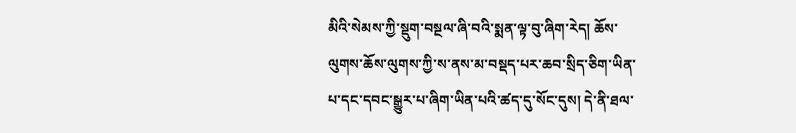མིའི་སེམས་ཀྱི་སྡུག་བསྔལ་ཞི་བའི་སྨན་ལྟ་བུ་ཞིག་རེད། ཆོས་ལུགས་ཆོས་ལུགས་ཀྱི་ས་ནས་མ་བསྡད་པར་ཆབ་སྲིད་ཅིག་ཡིན་པ་དང་དབང་སྒྱུར་པ་ཞིག་ཡིན་པའི་ཚད་དུ་སོང་དུས། དེ་ནི་ཐལ་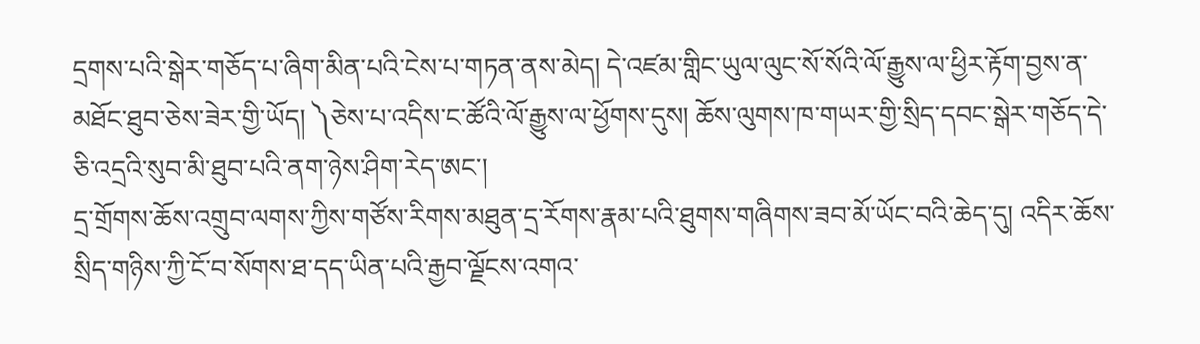དྲགས་པའི་སྒེར་གཅོད་པ་ཞིག་མིན་པའི་ངེས་པ་གཏན་ནས་མེད། དེ་འཛམ་གླིང་ཡུལ་ལུང་སོ་སོའི་ལོ་རྒྱུས་ལ་ཕྱིར་རྟོག་བྱས་ན་མཐོང་ཐུབ་ཅེས་ཟེར་གྱི་ཡོད། ༽ཅེས་པ་འདིས་ང་ཚོའི་ལོ་རྒྱུས་ལ་ཕྱོགས་དུས། ཆོས་ལུགས་ཁ་གཡར་གྱི་སྲིད་དབང་སྒེར་གཅོད་དེ་ཅི་འདྲའི་སུབ་མི་ཐུབ་པའི་ནག་ཉེས་ཤིག་རེད་ཨང་།
དྲ་གྲོགས་ཆོས་འགྲུབ་ལགས་ཀྱིས་གཙོས་རིགས་མཐུན་དྲ་རོགས་རྣམ་པའི་ཐུགས་གཞིགས་ཟབ་མོ་ཡོང་བའི་ཆེད་དུ། འདིར་ཆོས་སྲིད་གཉིས་ཀྱི་ངོ་བ་སོགས་ཐ་དད་ཡིན་པའི་རྒྱབ་ལྗོངས་འགའ་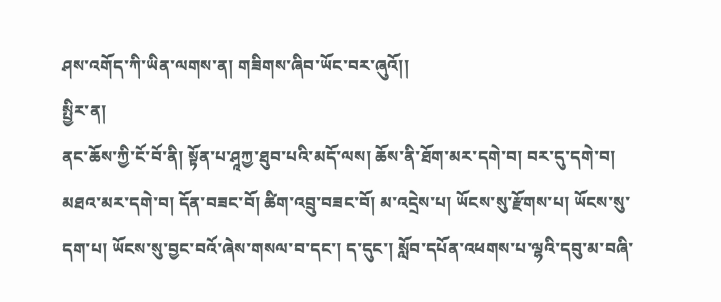ཤས་འགོད་ཀི་ཡིན་ལགས་ན། གཟིགས་ཞིབ་ཡོང་བར་ཞུའོ།།
སྤྱིར་ན།
ནང་ཆོས་ཀྱི་ངོ་བོ་ནི། སྟོན་པ་ཤཱཀྱ་ཐུབ་པའི་མདོ་ལས། ཆོས་ནི་ཐོག་མར་དགེ་བ། བར་དུ་དགེ་བ། མཐའ་མར་དགེ་བ། དོན་བཟང་བོ། ཚིག་འབྲུ་བཟང་བོ། མ་འདྲེས་པ། ཡོངས་སུ་རྫོགས་པ། ཡོངས་སུ་དག་པ། ཡོངས་སུ་བྱང་བའོ་ཞེས་གསལ་བ་དང་། ད་དུང་། སློབ་དཔོན་འཕགས་པ་ལྷའི་དབུ་མ་བཞི་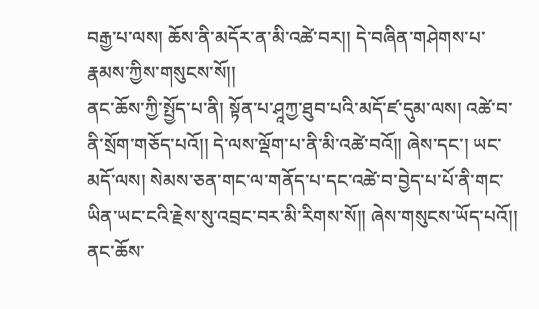བརྒྱ་པ་ལས། ཆོས་ནི་མདོར་ན་མི་འཚེ་བར།། དེ་བཞིན་གཤེགས་པ་རྣམས་ཀྱིས་གསུངས་སོ།།
ནང་ཆོས་ཀྱི་སྤྱོད་པ་ནི། སྟོན་པ་ཤཱཀྱ་ཐུབ་པའི་མདོ་ཛ་དུམ་ལས། འཚེ་བ་ནི་སྲོག་གཅོད་པའོ།། དེ་ལས་ལྡོག་པ་ནི་མི་འཚེ་བའོ།། ཞེས་དང་། ཡང་མདོ་ལས། སེམས་ཅན་གང་ལ་གནོད་པ་དང་འཚེ་བ་བྱེད་པ་པོ་ནི་གང་ཡིན་ཡང་ངའི་རྗེས་སུ་འབྲང་བར་མི་རིགས་སོ།། ཞེས་གསུངས་ཡོད་པའོ།།
ནང་ཆོས་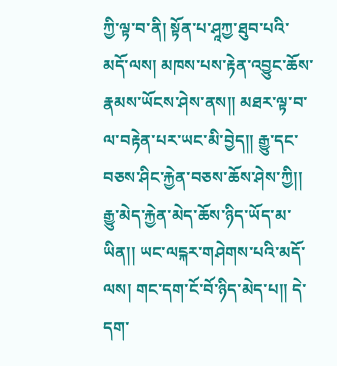ཀྱི་ལྟ་བ་ནི། སྟོན་པ་ཤཱཀྱ་ཐུབ་པའི་མདོ་ལས། མཁས་པས་རྟེན་འབྱུང་ཆོས་རྣམས་ཡོངས་ཤེས་ནས།། མཐར་ལྟ་བ་ལ་བརྟེན་པར་ཡང་མི་བྱེད།། རྒྱུ་དང་བཅས་ཤིང་རྐྱེན་བཅས་ཆོས་ཤེས་ཀྱི།། རྒྱུ་མེད་རྐྱེན་མེད་ཆོས་ཉིད་ཡོད་མ་ཡིན།། ཡང་ལངྐར་གཤེགས་པའི་མདོ་ལས། གང་དག་ངོ་བོ་ཉིད་མེད་པ།། དེ་དག་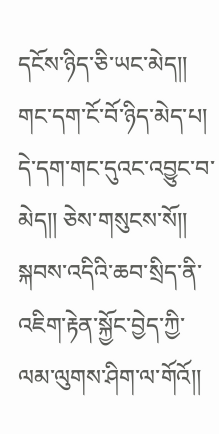དངོས་ཉིད་ཅི་ཡང་མེད།། གང་དག་ངོ་བོ་ཉིད་མེད་པ། དེ་དག་གང་དུའང་འབྱུང་བ་མེད།། ཅེས་གསུངས་སོ།།
སྐབས་འདིའི་ཆབ་སྲིད་ནི་འཇིག་རྟེན་སྐྱོང་བྱེད་ཀྱི་ལམ་ལུགས་ཤིག་ལ་གོའོ།།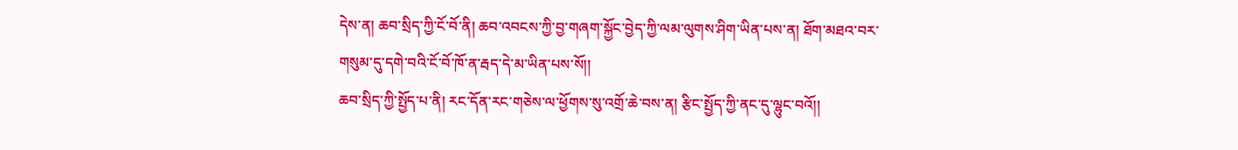དེས་ན། ཆབ་སྲིད་ཀྱི་ངོ་བོ་ནི། ཆབ་འབངས་ཀྱི་བྱ་གཞག་སྐྱོང་བྱེད་ཀྱི་ལམ་ལུགས་ཤིག་ཡིན་པས་ན། ཐོག་མཐའ་བར་གསུམ་དུ་དགེ་བའི་ངོ་བོ་ཁོ་ན་རྦད་དེ་མ་ཡིན་པས་སོ།།
ཆབ་སྲིད་ཀྱི་སྤྱོད་པ་ནི། རང་དོན་རང་གཅེས་ལ་ཕྱོགས་སུ་འགྲོ་ཆེ་བས་ན། རྩིང་སྤྱོད་ཀྱི་ནང་དུ་ལྷུང་བའོ།།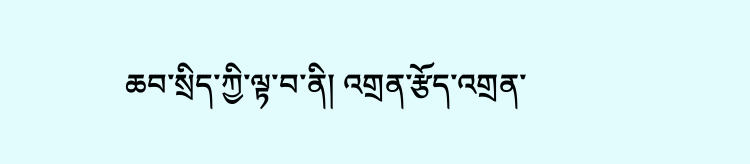ཆབ་སྲིད་ཀྱི་ལྟ་བ་ནི། འགྲན་རྩོད་འགྲན་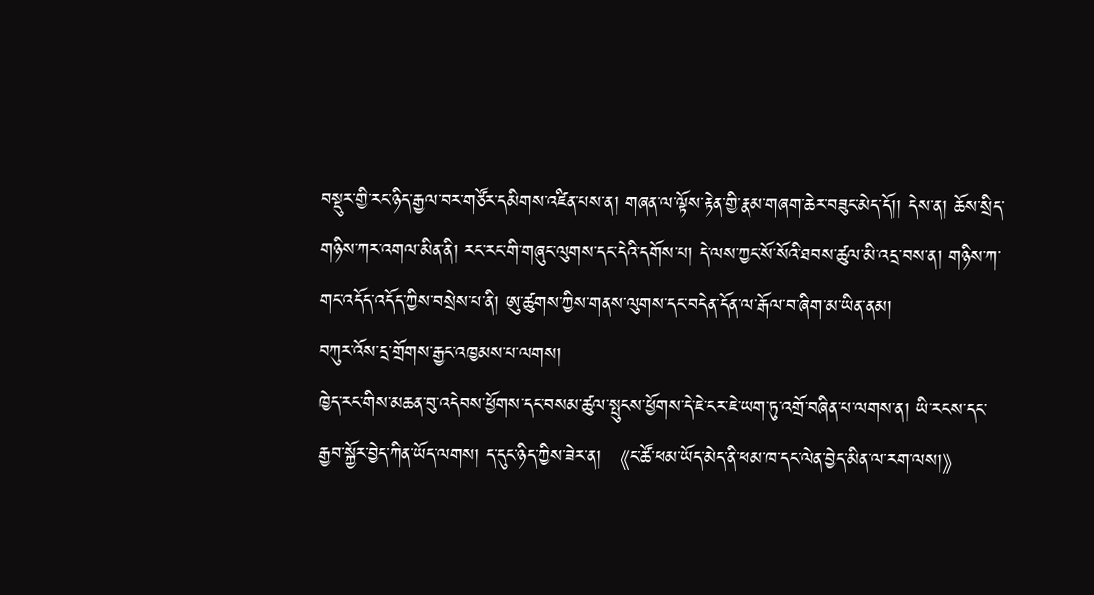བསྡུར་གྱི་རང་ཉིད་རྒྱལ་བར་གཙོར་དམིགས་འཛིན་པས་ན། གཞན་ལ་ལྟོས་རྟེན་གྱི་རྣམ་གཞག་ཆེར་བཟུང་མེད་དོ།། དེས་ན། ཆོས་སྲིད་གཉིས་ཀར་འགལ་མིན་ནི། རང་རང་གི་གཞུང་ལུགས་དང་དེའི་དགོས་པ། དེ་ལས་ཀྱང་སོ་སོའི་ཐབས་ཚུལ་མི་འདྲ་བས་ན། གཉིས་ཀ་གང་འདོད་འདོད་ཀྱིས་བསྲེས་པ་ནི། ཨུ་ཚུགས་ཀྱིས་གནས་ལུགས་དང་བདེན་དོན་ལ་རྒོལ་བ་ཞིག་མ་ཡིན་ནམ།
བཀུར་འོས་དྲ་གྲོགས་རྒྱང་འཁྱམས་པ་ལགས།
ཁྱེད་རང་གིས་མཆན་བུ་འདེབས་ཕྱོགས་དང་བསམ་ཚུལ་སྤུངས་ཕྱོགས་དེ་ཇེ་ངར་ཇེ་ཡག་ཏུ་འགྲོ་བཞིན་པ་ལགས་ན། ཡི་རངས་དང་རྒྱབ་སྐྱོར་བྱེད་ཀིན་ཡོད་ལགས། ད་དུང་ཉིད་ཀྱིས་ཟེར་ན། 《ང་ཚོ་ཕམ་ཡོད་མེད་ནི་ཕམ་ཁ་དང་ལེན་བྱེད་མིན་ལ་རག་ལས།》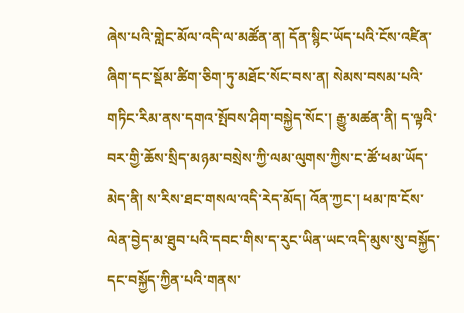ཞེས་པའི་གླེང་མོལ་འདི་ལ་མཚོན་ན། དོན་སྙིང་ཡོད་པའི་ངོས་འཛིན་ཞིག་དང་སྡོམ་ཚིག་ཅིག་ཏུ་མཐོང་སོང་བས་ན། སེམས་བསམ་པའི་གཏིང་རིམ་ནས་དགའ་སྤོབས་ཤིག་བསྐྱེད་སོང་། རྒྱུ་མཚན་ནི། ད་ལྟའི་བར་གྱི་ཆོས་སྲིད་མཉམ་བསྲེས་ཀྱི་ལམ་ལུགས་ཀྱིས་ང་ཚོ་ཕམ་ཡོད་མེད་ནི། ས་རིས་ཐང་གསལ་འདི་རེད་མོད། འོན་ཀྱང་། ཕམ་ཁ་ངོས་ལེན་བྱེད་མ་ཐུབ་པའི་དབང་གིས་ད་རུང་ཡིན་ཡང་འདི་མུས་སུ་བསྐྱོད་དང་བསྐྱོད་ཀྱིན་པའི་གནས་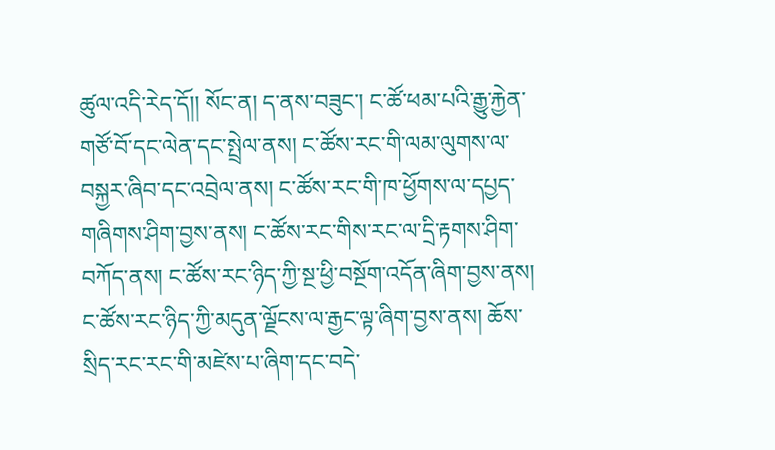ཚུལ་འདི་རེད་དོ།། སོང་ན། ད་ནས་བཟུང་། ང་ཚོ་ཕམ་པའི་རྒྱུ་རྐྱེན་གཙོ་བོ་དང་ལེན་དང་སྤྲེལ་ནས། ང་ཚོས་རང་གི་ལམ་ལུགས་ལ་བསྐྱར་ཞིབ་དང་འབྲེལ་ནས། ང་ཚོས་རང་གི་ཁ་ཕྱོགས་ལ་དཔྱད་གཞིགས་ཤིག་བྱས་ནས། ང་ཚོས་རང་གིས་རང་ལ་དྲི་རྟགས་ཤིག་བཀོད་ནས། ང་ཚོས་རང་ཉིད་ཀྱི་སྔ་ཕྱི་བསྔོག་འདོན་ཞིག་བྱས་ནས། ང་ཚོས་རང་ཉིད་ཀྱི་མདུན་ལྗོངས་ལ་རྒྱང་ལྟ་ཞིག་བྱས་ནས། ཆོས་སྲིད་རང་རང་གི་མཛེས་པ་ཞིག་དང་བདེ་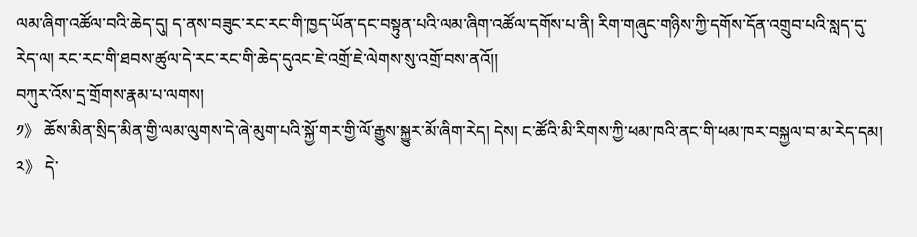ལམ་ཞིག་འཚོལ་བའི་ཆེད་དུ། ད་ནས་བཟུང་རང་རང་གི་ཁྱད་ཡོན་དང་བསྟུན་པའི་ལམ་ཞིག་འཚོལ་དགོས་པ་ནི། རིག་གཞུང་གཉིས་ཀྱི་དགོས་དོན་འགྲུབ་པའི་སླད་དུ་རེད་ལ། རང་རང་གི་ཐབས་ཚུལ་དེ་རང་རང་གི་ཆེད་དུའང་ཇེ་འགྲོ་ཇེ་ལེགས་སུ་འགྲོ་བས་ནའོ།།
བཀུར་འོས་དྲ་གྲོགས་རྣམ་པ་ལགས།
༡》 ཆོས་མིན་སྲིད་མིན་གྱི་ལམ་ལུགས་དེ་ཞེ་མུག་པའི་སྐྱོ་གར་གྱི་ལོ་རྒྱུས་སྐྱུར་མོ་ཞིག་རེད། དེས། ང་ཚོའི་མི་རིགས་ཀྱི་ཕམ་ཁའི་ནང་གི་ཕམ་ཁར་བསྐྱལ་བ་མ་རེད་དམ།
༢》 དེ་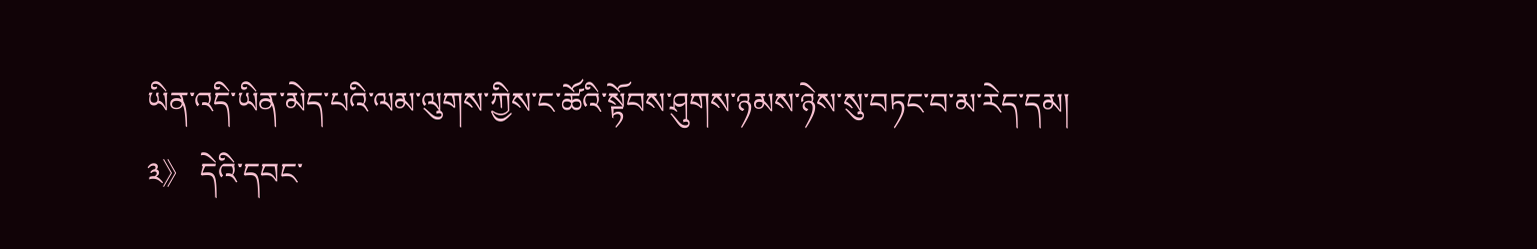ཡིན་འདི་ཡིན་མེད་པའི་ལམ་ལུགས་ཀྱིས་ང་ཚོའི་སྟོབས་ཤུགས་ཉམས་ཉེས་སུ་བཏང་བ་མ་རེད་དམ།
༣》 དེའི་དབང་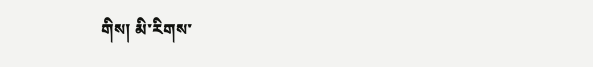གིས། མི་རིགས་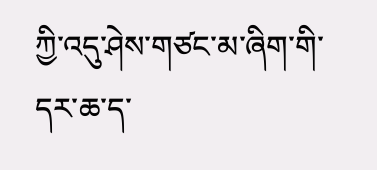ཀྱི་འདུ་ཤེས་གཙང་མ་ཞིག་གི་དར་ཆ་ད་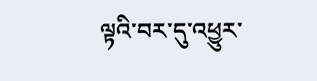ལྟའི་བར་དུ་འཕྱུར་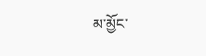མ་མྱོང་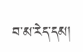བ་མ་རེད་དམ།